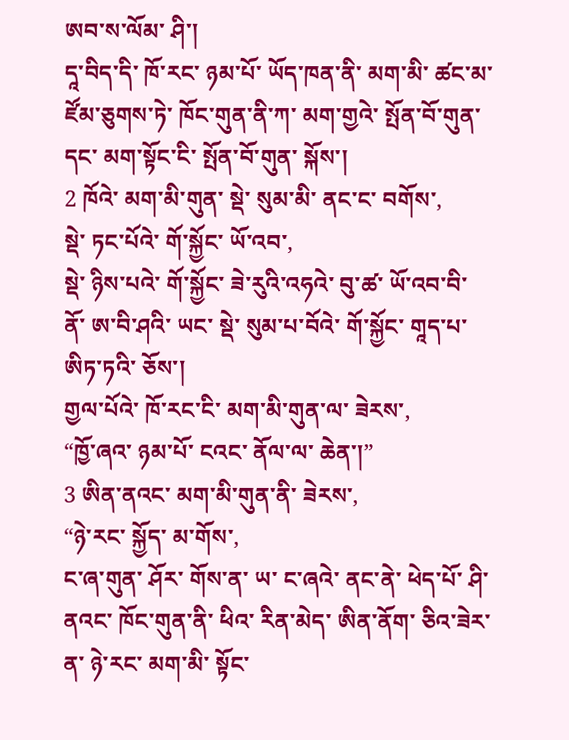ཨབ་ས་ལོམ་ ཤི་།
དཱ་བིད་དི་ ཁོ་རང་ ཉམ་པོ་ ཡོད་ཁན་ནི་ མག་མི་ ཚང་མ་ ཛོམ་ཅུགས་ཏེ་ ཁོང་གུན་ནི་ཀ་ མག་གྱའེ་ སྤོན་བོ་གུན་ དང་ མག་སྟོང་ངི་ སྤོན་བོ་གུན་ སྐོས་།
2 ཁོའེ་ མག་མི་གུན་ སྡེ་ སུམ་མི་ ནང་ང་ བགོས་,
སྡེ་ ཏང་པོའེ་ གོ་སྐྱོང་ ཡོ་འབ་,
སྡེ་ ཉིས་པའེ་ གོ་སྐྱོང་ ཟེ་རུའི་འཧའེ་ བུ་ཚ་ ཡོ་འབ་བི་ ནོ་ ཨ་བི་ཤའི་ ཡང་ སྡེ་ སུམ་པ་བོའེ་ གོ་སྐྱོང་ གཱད་པ་ ཨིཏ་ཏའི་ ཅོས་།
གྱལ་པོའེ་ ཁོ་རང་ངི་ མག་མི་གུན་ལ་ ཟེརས་,
“ཁྱོ་ཞའ་ ཉམ་པོ་ ངའང་ ནོལ་ལ་ ཆེན་།”
3 ཨིན་ནའང་ མག་མི་གུན་ནི་ ཟེརས་,
“ཉེ་རང་ སྐྱོད་ མ་གོས་,
ང་ཞ་གུན་ ཤོར་ གོས་ན་ ཡ་ ང་ཞའེ་ ནང་ནེ་ ཕེད་པོ་ ཤི་ནའང་ ཁོང་གུན་ནི་ ཕིའ་ རིན་མེད་ ཨིན་ནོག་ ཅིའ་ཟེར་ན་ ཉེ་རང་ མག་མི་ སྟོང་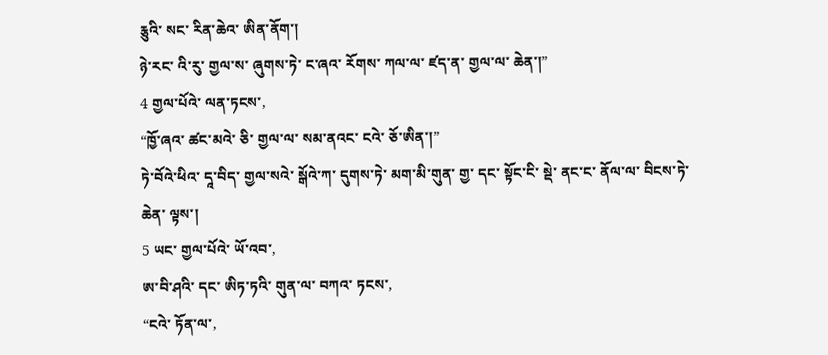རྕུའི་ སང་ རིན་ཆེའ་ ཨིན་ནོག་།
ཉེ་རང་ འི་རུ་ གྱལ་ས་ ཞུགས་ཏེ་ ང་ཞའ་ རོགས་ ཀལ་ལ་ ཛད་ན་ གྱལ་ལ་ ཆེན་།”
4 གྱལ་པོའེ་ ལན་ཏངས་,
“ཁྱོ་ཞའ་ ཚང་མའེ་ ཅི་ གྱལ་ལ་ སམ་ནའང་ ངའེ་ ཅོ་ཨིན་།”
ཏེ་བོའེ་ཕིའ་ དཱ་བིད་ གྱལ་སའེ་ སྒོའེ་ཀ་ དུགས་ཏེ་ མག་མི་གུན་ གྱ་ དང་ སྟོང་ངི་ སྡེ་ ནང་ང་ ནོལ་ལ་ བིངས་ཏེ་ ཆེན་ ལྟས་།
5 ཡང་ གྱལ་པོའེ་ ཡོ་འབ་,
ཨ་བི་ཤའི་ དང་ ཨིཏ་ཏའི་ གུན་ལ་ བཀའ་ ཏངས་,
“ངའེ་ ཏོན་ལ་,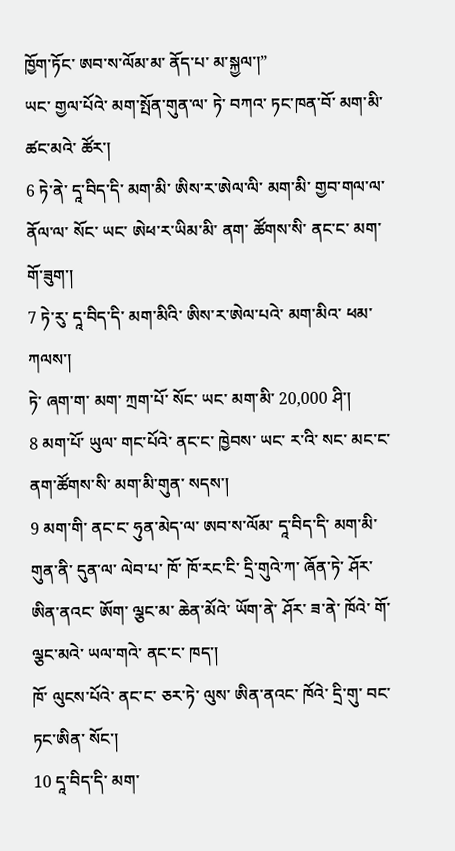ཁྱོག་ཏོང་ ཨབ་ས་ལོམ་མ་ ནོད་པ་ མ་སྐྱལ་།”
ཡང་ གྱལ་པོའེ་ མག་སྤོན་གུན་ལ་ ཏེ་ བཀའ་ ཏང་ཁན་བོ་ མག་མི་ ཚང་མའེ་ ཚོར་།
6 ཏེ་ནེ་ དཱ་བིད་དི་ མག་མི་ ཨིས་ར་ཨེལ་ལི་ མག་མི་ གྱབ་གལ་ལ་ ནོལ་ལ་ སོང་ ཡང་ ཨེཕ་ར་ཡིམ་མི་ ནག་ ཚོགས་སི་ ནང་ང་ མག་ གོ་ཟུག་།
7 ཏེ་རུ་ དཱ་བིད་དི་ མག་མིའི་ ཨིས་ར་ཨེལ་པའེ་ མག་མིའ་ ཕམ་ཀལས་།
ཏེ་ ཞག་ག་ མག་ ཀྲག་པོ་ སོང་ ཡང་ མག་མི་ 20,000 ཤི་།
8 མག་པོ་ ཡུལ་ གང་པོའེ་ ནང་ང་ ཁྱེབས་ ཡང་ ར་འི་ སང་ མང་ང་ ནག་ཚོགས་སི་ མག་མི་གུན་ སདས་།
9 མག་གི་ ནང་ང་ ཧུན་མེད་ལ་ ཨབ་ས་ལོམ་ དཱ་བིད་དི་ མག་མི་གུན་ནི་ དུན་ལ་ ལེབ་པ་ ཁོ་ ཁོ་རང་ངི་ དྲི་གུའེ་ཀ་ ཞོན་ཏེ་ ཤོར་ ཨིན་ནའང་ ཨོག་ ལྕང་མ་ ཆེན་མོའེ་ ཡོག་ནེ་ ཤོར་ ཟ་ནེ་ ཁོའེ་ གོ་ ལྕང་མའེ་ ཡལ་གའེ་ ནང་ང་ ཁད་།
ཁོ་ ལུངས་པོའེ་ ནང་ང་ ཅར་ཏེ་ ལུས་ ཨིན་ནའང་ ཁོའེ་ དྲི་གུ་ བང་ ཏང་ཨིན་ སོང་།
10 དཱ་བིད་དི་ མག་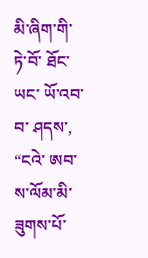མི་ཞིག་གི་ ཏེ་བོ་ ཐོང་ ཡང་ ཡོ་འབ་བ་ ཤདས་,
“ངའེ་ ཨབ་ས་ལོམ་མི་ ཟུགས་པོ་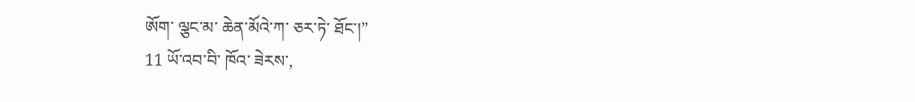ཨོག་ ལྕང་མ་ ཆེན་མོའེ་ཀ་ ཅར་ཏེ་ ཐོང་།”
11 ཡོ་འབ་བི་ ཁོའ་ ཟེརས་,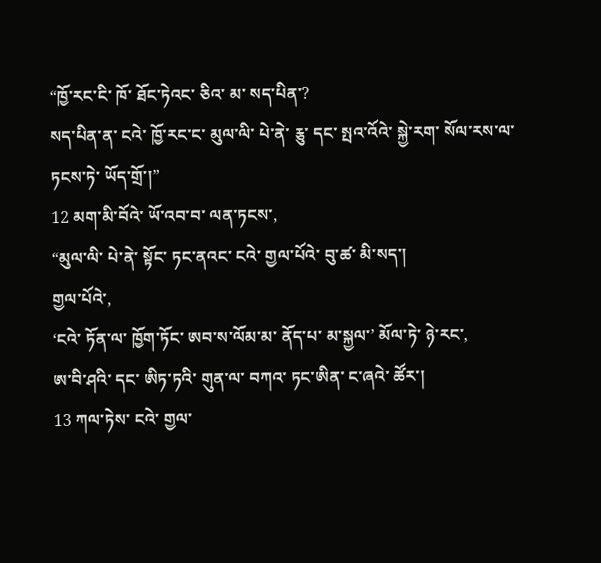“ཁྱོ་རང་ངི་ ཁོ་ ཐོང་ཏེའང་ ཅིའ་ མ་ སད་པིན་?
སད་པིན་ན་ ངའེ་ ཁྱོ་རང་ང་ མུལ་ལི་ པེ་ནེ་ རྕུ་ དང་ སྤའ་འོའེ་ སྐྱེ་རག་ སོལ་རས་ལ་ ཏངས་ཏེ་ ཡོད་གྲོ་།”
12 མག་མི་བོའེ་ ཡོ་འབ་བ་ ལན་ཏངས་,
“མུལ་ལི་ པེ་ནེ་ སྟོང་ ཏང་ནའང་ ངའེ་ གྱལ་པོའེ་ བུ་ཚ་ མི་སད་།
གྱལ་པོའེ་,
‘ངའེ་ ཏོན་ལ་ ཁྱོག་ཏོང་ ཨབ་ས་ལོམ་མ་ ནོད་པ་ མ་སྐྱལ་’ མོལ་ཏེ་ ཉེ་རང་,
ཨ་བི་ཤའི་ དང་ ཨིཏ་ཏའི་ གུན་ལ་ བཀའ་ ཏང་ཨིན་ ང་ཞའེ་ ཚོར་།
13 ཀལ་ཏེས་ ངའེ་ གྱལ་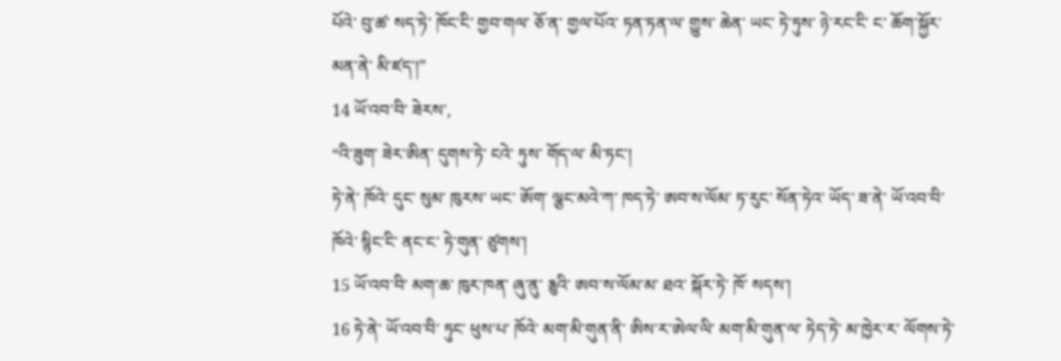པོའེ་ བུ་ཚ་ སད་ཏེ་ ཁོང་ངི་ གྱབ་གལ་ ཅོ་ན་ གྱལ་པོའ་ ཏན་ཏན་ལ་ གྱུས་ ཆེན་ ཡང་ ཏེ་ཏུས་ ཉེ་རང་ངི་ ང་ ཆོག་སྐྱོར་ མན་ནེ་ མི་ཛད་།”
14 ཡོ་འབ་བི་ ཟེརས་,
“འི་ཟུག་ ཟེར་ཨིན་ དུགས་ཏེ་ ངའེ་ ཏུས་ གོད་ལ་ མི་ཏང་།
ཏེ་ནེ་ ཁོའེ་ དུང་ སུམ་ ཁུརས་ ཡང་ ཨོག་ ལྕང་མའེ་ཀ་ ཁད་ཏེ་ ཨབ་ས་ལོམ་ ཏ་རུང་ སོན་ཏེའ་ ཡོད་ ཟ་ནེ་ ཡོ་འབ་བི་ ཁོའེ་ སྙིང་ངི་ ནང་ང་ ཏེ་གུན་ ཙུགས་།
15 ཡོ་འབ་བི་ མག་ཆ་ ཁུར་ཁན་ ཞུ་ནུ་ རྕུའི་ ཨབ་ས་ལོམ་མ་ ཐའ་ སྐོར་ཏེ་ ཁོ་ སདས་།
16 ཏེ་ནེ་ ཡོ་འབ་བི་ ཏུང་ ཕུས་པ་ ཁོའེ་ མག་མི་གུན་ནི་ ཨིས་ར་ཨེལ་ལི་ མག་མི་གུན་ལ་ ཏེད་ཏེ་ མ་ཁྱེར་ར་ ལོགས་ཏེ་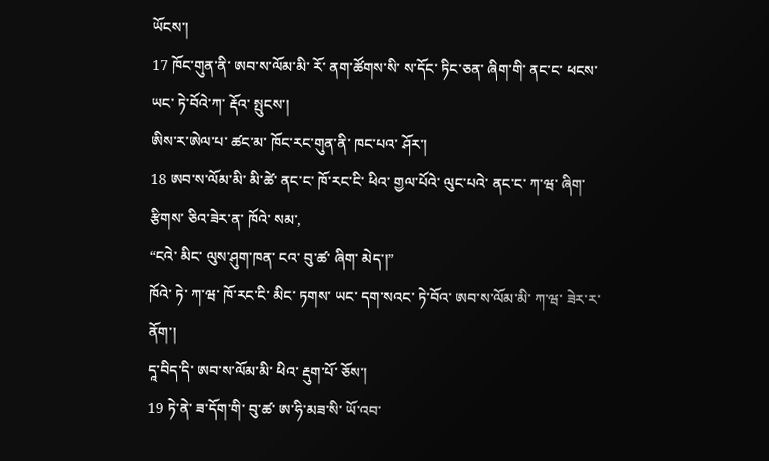ཡོངས་།
17 ཁོང་གུན་ནི་ ཨབ་ས་ལོམ་མི་ རོ་ ནག་ཚོགས་སི་ ས་དོང་ ཏིང་ཅན་ ཞིག་གི་ ནང་ང་ ཕངས་ ཡང་ ཏེ་བོའེ་ཀ་ རྡོའ་ སྤུངས་།
ཨིས་ར་ཨེལ་པ་ ཚང་མ་ ཁོང་རང་གུན་ནི་ ཁང་པའ་ ཤོར་།
18 ཨབ་ས་ལོམ་མི་ མི་ཚེ་ ནང་ང་ ཁོ་རང་ངི་ ཕིའ་ གྱལ་པོའེ་ ལུང་པའེ་ ནང་ང་ ཀ་ཝ་ ཞིག་ རྩིགས་ ཅིའ་ཟེར་ན་ ཁོའེ་ སམ་,
“ངའེ་ མིང་ ལུས་ཤུག་ཁན་ ངའ་ བུ་ཚ་ ཞིག་ མེད་།”
ཁོའེ་ ཏེ་ ཀ་ཝ་ ཁོ་རང་ངི་ མིང་ ཏགས་ ཡང་ དག་སའང་ ཏེ་བོའ་ ཨབ་ས་ལོམ་མི་ ཀ་ཝ་ ཟེར་ར་ནོག་།
དཱ་བིད་དི་ ཨབ་ས་ལོམ་མི་ ཕིའ་ རྡུག་པོ་ ཅོས་།
19 ཏེ་ནེ་ ཟ་དོག་གི་ བུ་ཚ་ ཨ་ཧི་མཟ་སི་ ཡོ་འབ་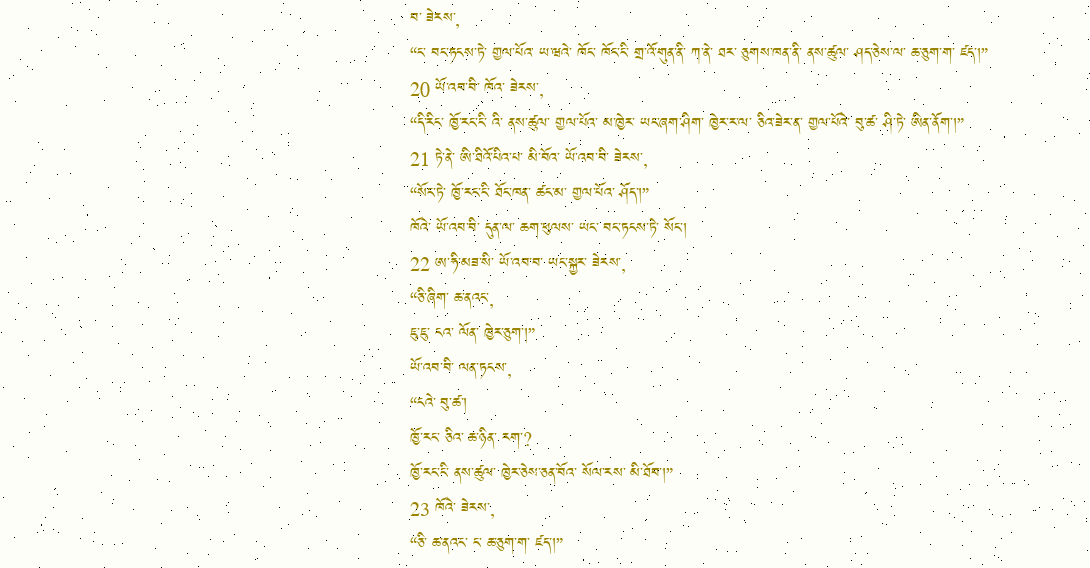བ་ ཟེརས་,
“ང་ བང་ཏངས་ཏེ་ གྱལ་པོའ་ ཡ་ཝའེ་ ཁོང་ ཁོང་ངི་ གྲ་འོ་གུན་ནི་ ཀ་ནེ་ ཐར་ ཅུགས་ཁན་ནི་ ནས་ཚུལ་ ཤད་ཅེས་ལ་ ཆ་ཅུག་ག་ ཛད་།”
20 ཡོ་འབ་བི་ ཁོའ་ ཟེརས་,
“དི་རིང་ ཁྱོ་རང་ངི་ འི་ ནས་ཚུལ་ གྱལ་པོའ་ མ་ཁྱེར་ ཡང་ཞག་ཤིག་ ཁྱེར་ར་ལ་ ཅིའ་ཟེར་ན་ གྱལ་པོའེ་ བུ་ཚ་ ཤི་ཏེ་ ཨིན་ནོག་།”
21 ཏེ་ནེ་ ཨི་ཐིའོ་པིའ་པ་ མི་བོའ་ ཡོ་འབ་བི་ ཟེརས་,
“སོང་ཏེ་ ཁྱོ་རང་ངི་ ཐོང་ཁན་ ཚང་མ་ གྱལ་པོའ་ ཤོད་།”
ཁོའེ་ ཡོ་འབ་བི་ དུན་ལ་ ཆག་ཕུལས་ ཡང་ བང་ཏངས་ཏེ་ སོང་།
22 ཨ་ཧི་མཟ་སི་ ཡོ་འབ་བ་ ཡང་སྐྱར་ ཟེརས་,
“ཅི་ཞིག་ ཆ་ནའང་,
ཇུ་ཇུ་ ངའ་ ལོན་ ཁྱེར་ཅུག་།”
ཡོ་འབ་བི་ ལན་ཏངས་,
“ངའེ་ བུ་ཚ་།
ཁྱོ་རང་ ཅིའ་ ཆ་ཉིན་ རག་?
ཁྱོ་རང་ངི་ ནས་ཚུལ་ ཁྱེར་ཅེས་ཅན་བོའ་ སོལ་རས་ མི་ཐོབ་།”
23 ཁོའེ་ ཟེརས་,
“ཅི་ ཆ་ནའང་ ང་ ཆ་ཅུག་ག་ ཛད་།”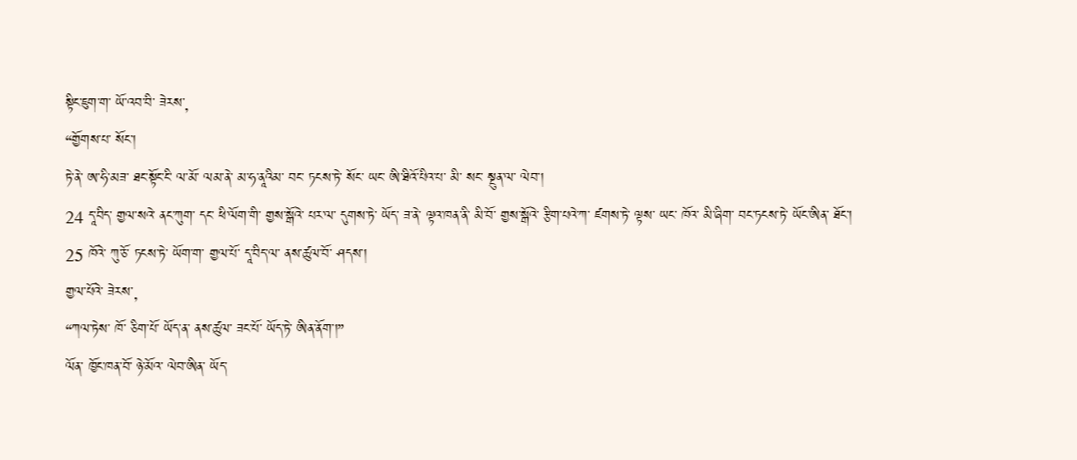སྟིང་ཇུག་ག་ ཡོ་འབ་བི་ ཟེརས་,
“གྱོགས་པ་ སོང་།
ཏེ་ནེ་ ཨ་ཧི་མཟ་ ཐང་སྟོང་ངི་ ལ་མོ་ ལམ་ནེ་ མ་ཧ་ནཱའིམ་ བང་ ཏངས་ཏེ་ སོང་ ཡང་ ཨི་ཐིའོ་པིའ་པ་ མི་ སང་ སྔུན་ལ་ ལེབ་།
24 དཱ་བིད་ གྱལ་སའེ་ ནང་ཀུག་ དང་ ཕི་ལོག་གི་ གྱས་སྒོའེ་ པར་ལ་ དུགས་ཏེ་ ཡོད་ ཟ་ནེ་ ལྟའ་ཁན་ནི་ མི་བོ་ གྱས་སྒོའེ་ རྩིག་པའེ་ཀ་ ཛགས་ཏེ་ ལྟས་ ཡང་ ཁོའ་ མི་ཞིག་ བང་ཏངས་ཏེ་ ཡོང་ཨིན་ ཐོང་།
25 ཁོའེ་ ཀུ་ཅོ་ ཏངས་ཏེ་ ཡོག་ག་ གྱལ་པོ་ དཱ་བིད་ལ་ ནས་ཚུལ་བོ་ ཤདས་།
གྱལ་པོའེ་ ཟེརས་,
“ཀལ་ཏེས་ ཁོ་ ཅིག་པོ་ ཡོད་ན་ ནས་ཚུལ་ ཟང་པོ་ ཡོད་ཏེ་ ཨིན་ནོག་།”
ལོན་ ཁྱོང་ཁན་བོ་ ཉེ་མོའ་ ལེབ་ཨིན་ ཡོད་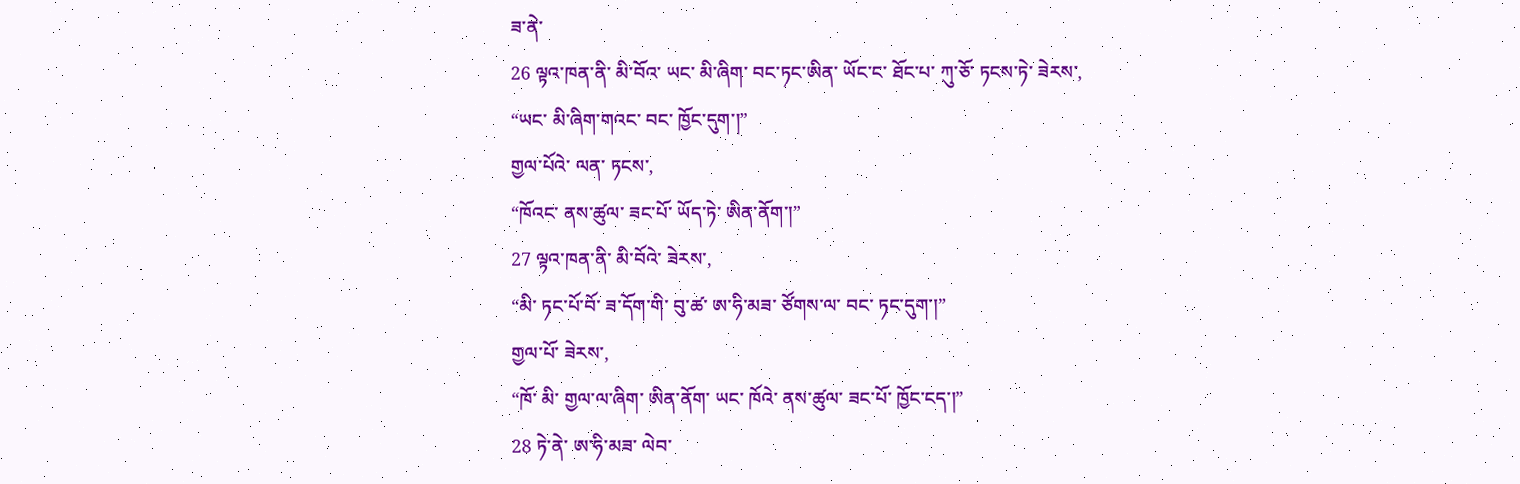ཟ་ནེ་
26 ལྟའ་ཁན་ནི་ མི་བོའ་ ཡང་ མི་ཞིག་ བང་ཏང་ཨིན་ ཡོང་ང་ ཐོང་པ་ ཀུ་ཅོ་ ཏངས་ཏེ་ ཟེརས་,
“ཡང་ མི་ཞིག་གའང་ བང་ ཁྱོང་དུག་།”
གྱལ་པོའེ་ ལན་ ཏངས་,
“ཁོའང་ ནས་ཚུལ་ ཟང་པོ་ ཡོད་ཏེ་ ཨིན་ནོག་།”
27 ལྟའ་ཁན་ནི་ མི་བོའེ་ ཟེརས་,
“མི་ ཏང་པོ་བོ་ ཟ་དོག་གི་ བུ་ཚ་ ཨ་ཧི་མཟ་ ཙོགས་ལ་ བང་ ཏང་དུག་།”
གྱལ་པོ་ ཟེརས་,
“ཁོ་ མི་ གྱལ་ལ་ཞིག་ ཨིན་ནོག་ ཡང་ ཁོའེ་ ནས་ཚུལ་ ཟང་པོ་ ཁྱོང་ངད་།”
28 ཏེ་ནེ་ ཨ་ཧི་མཟ་ ལེབ་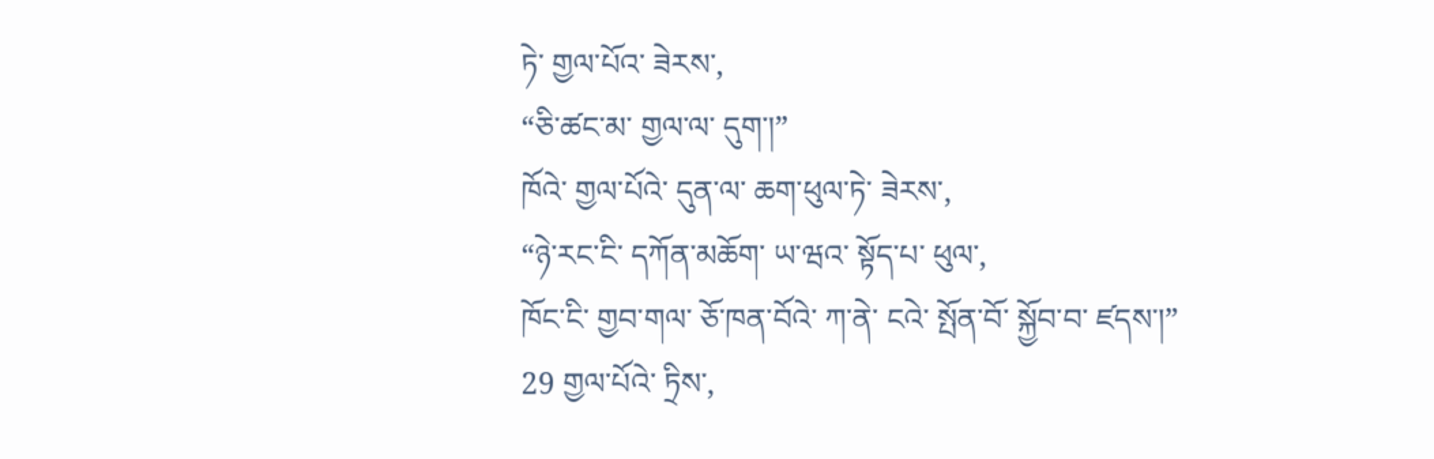ཏེ་ གྱལ་པོའ་ ཟེརས་,
“ཅི་ཚང་མ་ གྱལ་ལ་ དུག་།”
ཁོའེ་ གྱལ་པོའེ་ དུན་ལ་ ཆག་ཕུལ་ཏེ་ ཟེརས་,
“ཉེ་རང་ངི་ དཀོན་མཆོག་ ཡ་ཝའ་ སྟོད་པ་ ཕུལ་,
ཁོང་ངི་ གྱབ་གལ་ ཅོ་ཁན་བོའེ་ ཀ་ནེ་ ངའེ་ སྤོན་བོ་ སྐྱོབ་བ་ ཛདས་།”
29 གྱལ་པོའེ་ ཏྲིས་,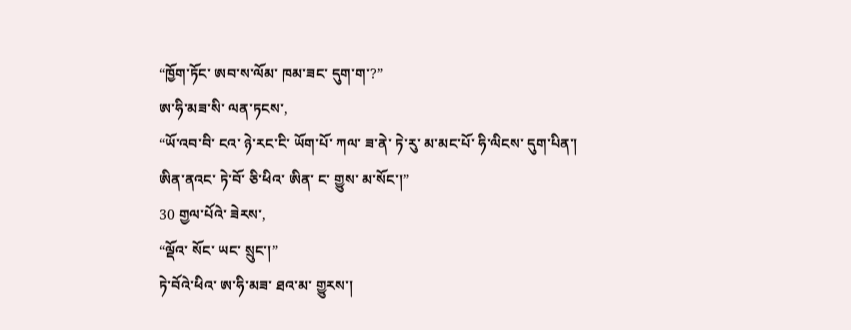“ཁྱོག་ཏོང་ ཨབ་ས་ལོམ་ ཁམ་ཟང་ དུག་ག་?”
ཨ་ཧི་མཟ་སི་ ལན་ཏངས་,
“ཡོ་འབ་བི་ ངའ་ ཉེ་རང་ངི་ ཡོག་པོ་ ཀལ་ ཟ་ནེ་ ཏེ་རུ་ མ་མང་པོ་ ཧི་ལིངས་ དུག་པིན་།
ཨིན་ནའང་ ཏེ་བོ་ ཅི་ཕིའ་ ཨིན་ ང་ གྱུས་ མ་སོང་།”
30 གྱལ་པོའེ་ ཟེརས་,
“ལྡོའ་ སོང་ ཡང་ སྲུང་།”
ཏེ་བོའེ་ཕིའ་ ཨ་ཧི་མཟ་ ཐའ་མ་ གྱུརས་།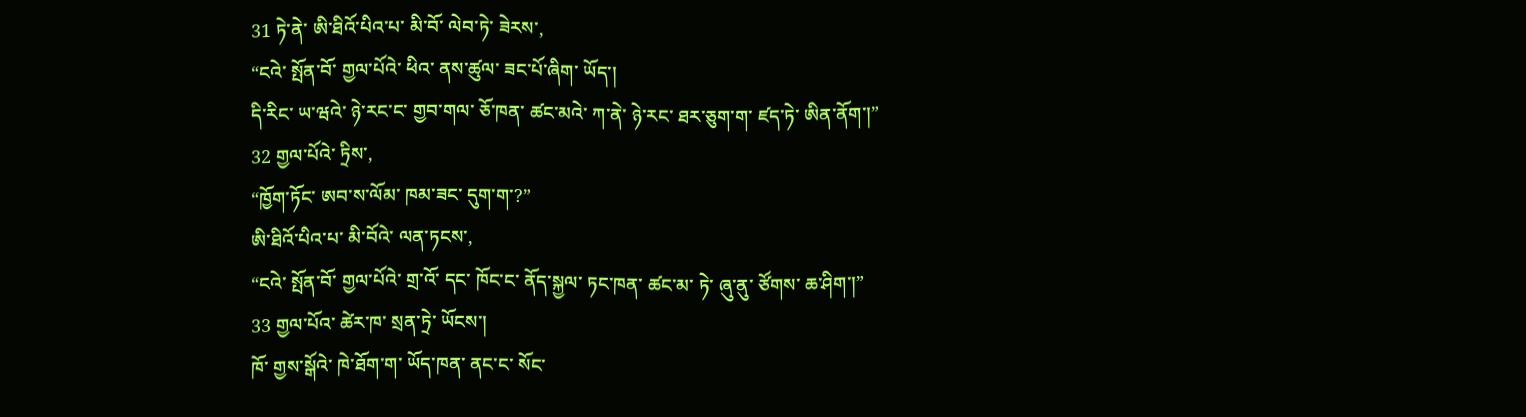31 ཏེ་ནེ་ ཨི་ཐིའོ་པིའ་པ་ མི་བོ་ ལེབ་ཏེ་ ཟེརས་,
“ངའེ་ སྤོན་བོ་ གྱལ་པོའེ་ ཕིའ་ ནས་ཚུལ་ ཟང་པོ་ཞིག་ ཡོད་།
དི་རིང་ ཡ་ཝའེ་ ཉེ་རང་ང་ གྱབ་གལ་ ཅོ་ཁན་ ཚང་མའེ་ ཀ་ནེ་ ཉེ་རང་ ཐར་ཅུག་ག་ ཛད་ཏེ་ ཨིན་ནོག་།”
32 གྱལ་པོའེ་ ཏྲིས་,
“ཁྱོག་ཏོང་ ཨབ་ས་ལོམ་ ཁམ་ཟང་ དུག་ག་?”
ཨི་ཐིའོ་པིའ་པ་ མི་བོའེ་ ལན་ཏངས་,
“ངའེ་ སྤོན་བོ་ གྱལ་པོའེ་ གྲ་འོ་ དང་ ཁོང་ང་ ནོད་སྐྱལ་ ཏང་ཁན་ ཚང་མ་ ཏེ་ ཞུ་ནུ་ ཙོགས་ ཆ་ཤིག་།”
33 གྱལ་པོའ་ ཚེར་ཁ་ སྲན་ཏྲེ་ ཡོངས་།
ཁོ་ གྱས་སྒོའེ་ ཁེ་ཐོག་ག་ ཡོད་ཁན་ ནང་ང་ སོང་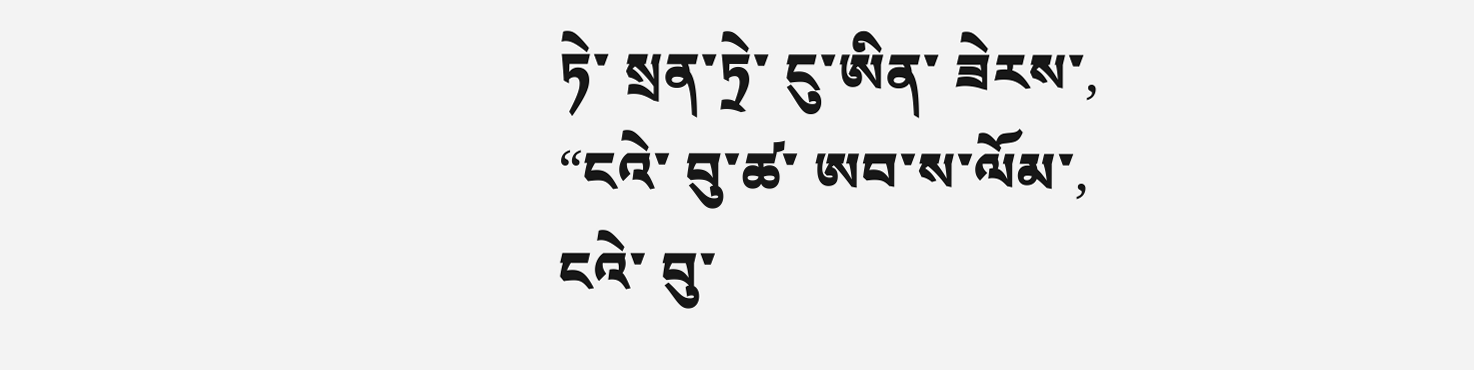ཏེ་ སྲན་ཏྲེ་ ངུ་ཨིན་ ཟེརས་,
“ངའེ་ བུ་ཚ་ ཨབ་ས་ལོམ་,
ངའེ་ བུ་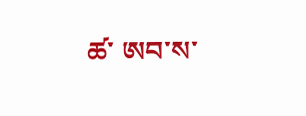ཚ་ ཨབ་ས་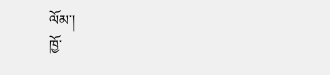ལོམ་།
ཁྱོ་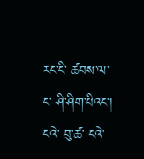རང་ངི་ ཚབས་ལ་ ང་ ཤི་ཤིག་པིའང་།
ངའེ་ བུ་ཚ་ ངའེ་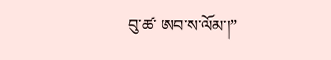བུ་ཚ་ ཨབ་ས་ལོམ་།”